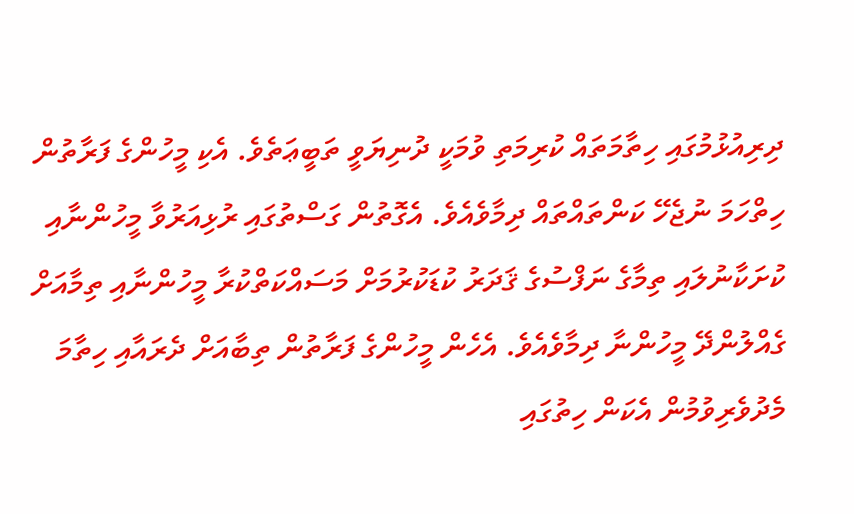ދިރިއުޅުމުގައި ހިތާމަތައް ކުރިމަތި ވުމަކީ ދުނިޔަވީ ތަބީޢަތެވެ. އެކި މީހުންގެ ފަރާތުން ހިތްހަމަ ނުޖެހޭ ކަންތައްތައް ދިމާވެއެވެ. އެގޮތުން ގަސްތުގައި ރުޅިއަރުވާ މީހުންނާއި ކުށަކާނުލައި ތިމާގެ ނަފްސުގެ ޤަދަރު ކުޑަކުރުމަށް މަސައްކަތްކުރާ މީހުންނާއި ތިމާއަށް ގެއްލުންދޭ މީހުންނާ ދިމާވެއެވެ. އެހެން މީހުންގެ ފަރާތުން ތިބާއަށް ދެރައާއި ހިތާމަ މެދުވެރިވުމުން އެކަން ހިތުގައި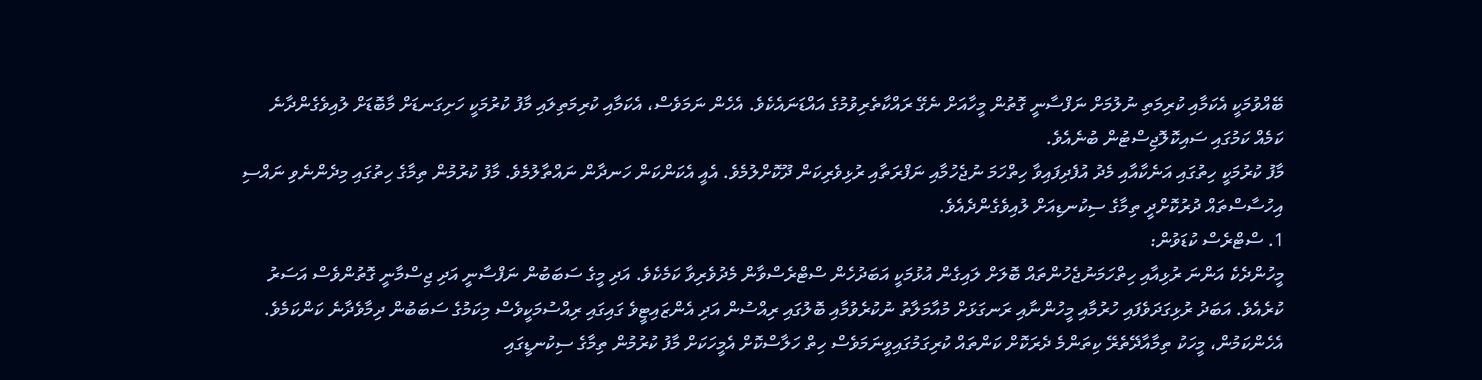ބޭއްވުމަކީ އެކަމާއި ކުރިމަތި ނުލުމަށް ނަފްސާނީ ގޮތުން މީހާއަށް ނެގޭ ރައްކާތެރިވުމުގެ އައްޑަނައެކެވެ. އެހެން ނަމަވެސް، އެކަމާއި ކުރިމަތިލައި މާފު ކުރުމަކީ ހަށިގަނޑަށް މާބޮޑަށް ލުއިވެގެންދާނެ ކަމެއް ކަމުގައި ސައިކޮލޮޖިސްޓުން ބުނެއެވެ.
މާފު ކުރުމަކީ ހިތުގައި އަނެކާއާއި މެދު އުފެދިފައިވާ ހިތްހަމަ ނުޖެހުމާއި ނަފްރަތާއި ރުޅިވެރިކަން ދޫކޮށްލުމެވެ. އެއީ އެކަންކަން ހަނދާން ނައްތާލުމެވެ. މާފު ކުރުމުން ތިމާގެ ހިތުގައި މިދެންނެވި ނައްސި އިހުސާސްތައް ދުރުކޮށްދީ ތިމާގެ ސިކުނޑިއަށް ލުއިވެގެންދެއެވެ.
1. ސްޓްރެސް ކުޑަވުން:
މީހުންދެކެ އަންނަ ރުޅިއާއި ހިތްހަމަނުޖެހުންތައް ބޮލަށް ލައިގެން އުޅުމަކީ އަބަދުހެން ސްޓްރެސްވާން މެދުވެރިވާ ކަމެކެވެ. އަދި މީގެ ސަބަބުން ނަފްސާނީ އަދި ޖިސްމާނީ ގޮތުންވެސް އަސަރު ކުރެއެވެ. އަބަދު ރުޅިގަދަވެފައި ހުރުމާއި މީހުންނާއި ރަނގަޅަށް މުއާމަލާތު ނުކުރެވުމާއި ބޮލުގައި ރިއްސުން އަދި އެންޒައިޓީވެ ގައިގައި ރިއްސުމަކީވެސް މިކަމުގެ ސަބަބުން ދިމާވެދާނެ ކަންކަމެވެ.
އެހެންކަމުން، މީހަކު ތިމާއާދޭތެރޭ ކިތަންމެ ދެރަކޮށް ކަންތައް ކުރިގަމުގައިވީނަމަވެސް ހިތް ހަލާސްކޮށް އެމީހަކަށް މާފު ކުރުމުން ތިމާގެ ސިކުނޑީގައި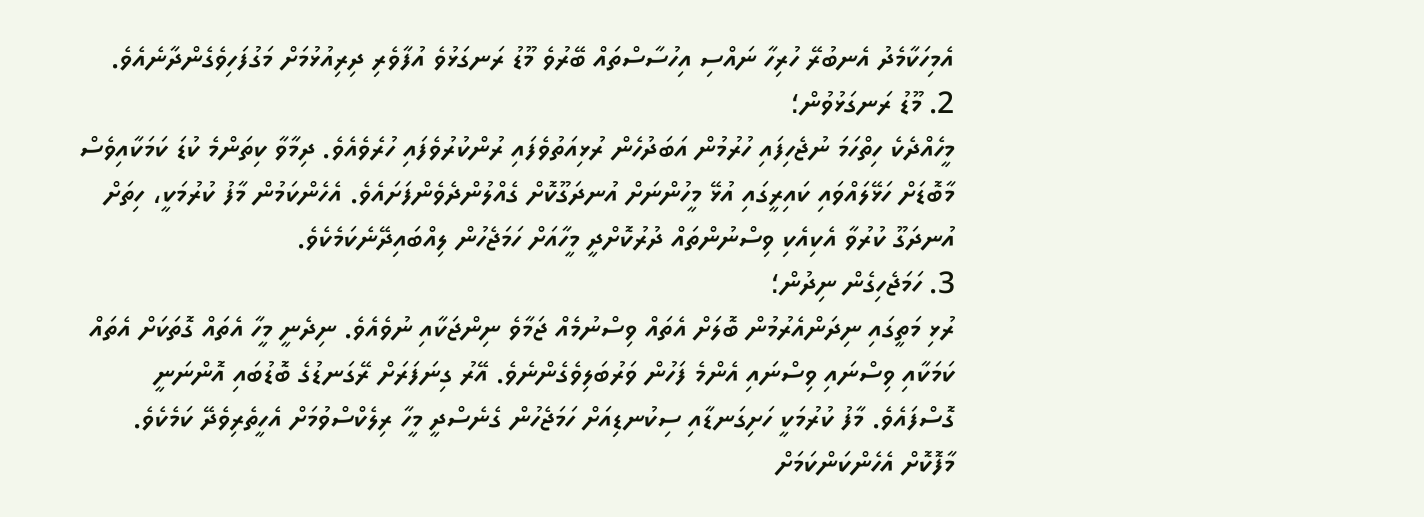އެމިހަކާމެދު އެނބުރޭ ހުރިހާ ނައްސި އިހުސާސްތައް ބޭރުވެ މޫޑު ރަނގަޅުވެ އުފާވެރި ދިރިއުޅުމަށް މަގުފަހިވެގެންދާނެއެވެ.
2. މޫޑު ރަނގަޅުވުން؛
މީހެއްދެކެ ހިތްހަމަ ނުޖެހިފައި ހުރުމުން އަބަދުހެން ރުޅިއަތުވެފައި ރުންކުރުވެފައި ހުރެވެއެވެ. ދިމާވާ ކިތަންމެ ކުޑަ ކަމަކާއިވެސް މާބޮޑަށް ހަޅޭލައްވައި ކައިރީގައި އުޅޭ މީހުންނަށް އުނދަގޫކޮށް ގެއްލުންދެވެންފަށައެވެ. އެހެންކަމުން މާފު ކުރުމަކީ، ހިތަށް އުނދަގޫ ކުރުވާ އެކިއެކި ވިސްނުންތައް ދުރުކޮށްދީ މީހާއަށް ހަމަޖެހުން ލިއްބައިދޭނެކަމެކެވެ.
3. ހަމަޖެހިގެން ނިދުން؛
ރުޅި މަތީގައި ނިދަންއެރުމުން ބޮލަށް އެތައް ވިސްނުމެއް ޖަމާވެ ނިންޖަކާއި ނުވެއެވެ. ނިދެނީ މީހާ އެތައް ގޮތަކަށް އެތައް ކަމަކާއި ވިސްނައި ވިސްނައި އެންމެ ފަހުން ވަރުބަލިވެގެންނެވެ. އޭރު ގިނަފަރަށް ރޭގަނޑުގެ ބޮޑުބައި އޮންނަނީ ގޮސްފައެވެ. މާފު ކުރުމަކީ ހަށިގަނޑާއި ސިކުނޑިއަށް ހަމަޖެހުން ގެނެސްދީ މީހާ ރިލެކްސްވުމަށް އެހީތެރިވެދޭ ކަމެކެވެ. މާފޮކޮށް އެހެންކަންކަމަށް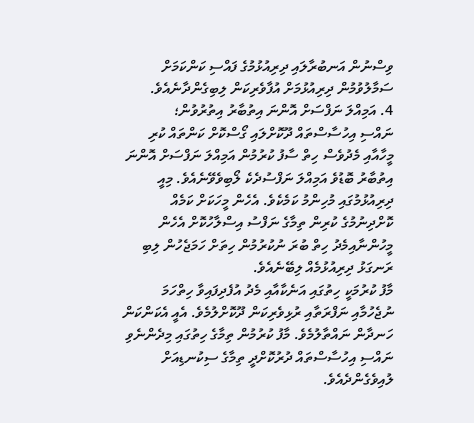ވިސްނުން އަނބުރާލައި ދިރިއުޅުމުގެ ފައްސި ކަންކަމަށް ސަމާލުވުމުން ދިރިއުޅުމަށް އުފާވެރިކަން ލިބިގެންދާނެއެވެ.
4. އަމިއްލަ ނަފްސަށް އޮންނަ އިތުބާރު އިތުރުވުން؛
ނައްސި އިހުސާސްތައް ދޫކޮށްލައި ގޯސްކޮށް ކަންތައް ކުރި މީހާއާއި މެދުވެސް ހިތް ސާފު ކުރުމުން އަމިއްލަ ނަފްސަށް އޮންނަ އިތުބާރު ބޮޑުވެ އަމިއްލަ ނަފްސުދެކެ ލޯބިވެވޭނެއެވެ. މިއީ ދިރިއުޅުމުގައި މުހިންމު ކަމެކެވެ. އެހެން މީހަކަށް ކަމެއް ކޮށްދިނުމުގެ ކުރިން ތިމާގެ ނަފްސު އިސްލާހުކޮށް އެހެން މީހުންނާއިމެދު ހިތް ބުރަ ނުކުރުމުން ހިތަށް ހަމަޖެހުން ލިބި ރަނގަޅު ދިރިއުޅުމެއް ލިބޭނެއެވެ.
މާފު ކުރުމަކީ ހިތުގައި އަނެކާއާއި މެދު އުފެދިފައިވާ ހިތްހަމަ ނުޖެހުމާއި ނަފްރަތާއި ރުޅިވެރިކަން ދޫކޮށްލުމެވެ. އެއީ އެކަންކަން ހަނދާން ނައްތާލުމެވެ. މާފު ކުރުމުން ތިމާގެ ހިތުގައި މިދެންނެވި ނައްސި އިހުސާސްތައް ދުރުކޮށްދީ ތިމާގެ ސިކުނޑިއަށް ލުއިވެގެންދެއެވެ.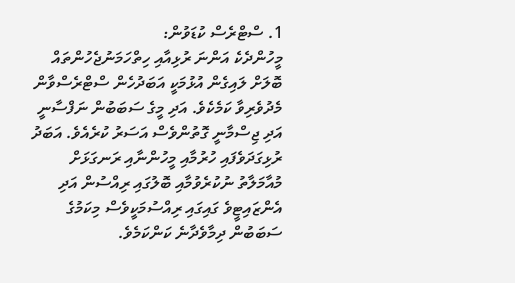1. ސްޓްރެސް ކުޑަވުން:
މީހުންދެކެ އަންނަ ރުޅިއާއި ހިތްހަމަނުޖެހުންތައް ބޮލަށް ލައިގެން އުޅުމަކީ އަބަދުހެން ސްޓްރެސްވާން މެދުވެރިވާ ކަމެކެވެ. އަދި މީގެ ސަބަބުން ނަފްސާނީ އަދި ޖިސްމާނީ ގޮތުންވެސް އަސަރު ކުރެއެވެ. އަބަދު ރުޅިގަދަވެފައި ހުރުމާއި މީހުންނާއި ރަނގަޅަށް މުއާމަލާތު ނުކުރެވުމާއި ބޮލުގައި ރިއްސުން އަދި އެންޒައިޓީވެ ގައިގައި ރިއްސުމަކީވެސް މިކަމުގެ ސަބަބުން ދިމާވެދާނެ ކަންކަމެވެ.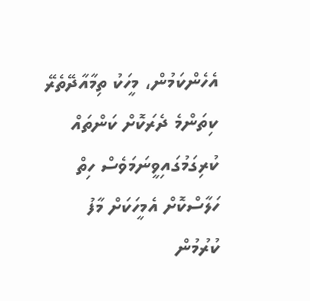އެހެންކަމުން، މީހަކު ތިމާއާދޭތެރޭ ކިތަންމެ ދެރަކޮށް ކަންތައް ކުރިގަމުގައިވީނަމަވެސް ހިތް ހަލާސްކޮށް އެމީހަކަށް މާފު ކުރުމުން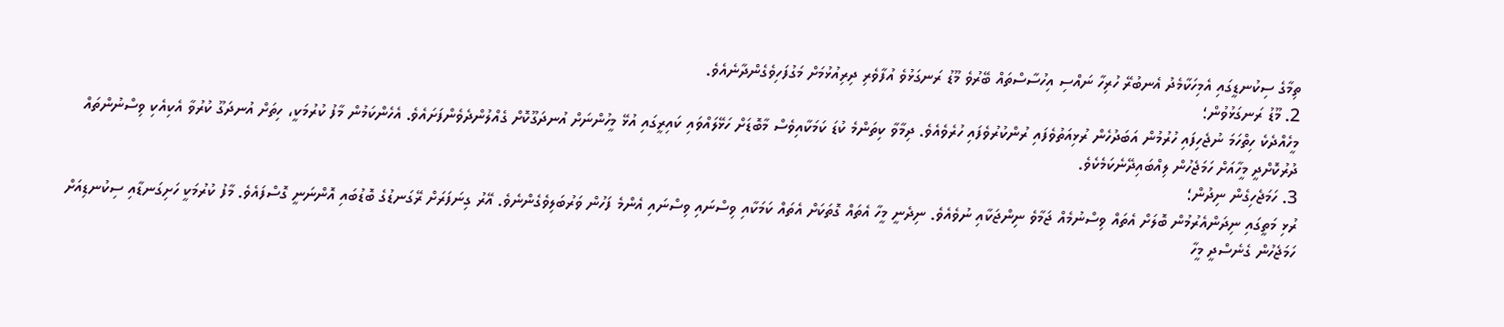ތިމާގެ ސިކުނޑީގައި އެމިހަކާމެދު އެނބުރޭ ހުރިހާ ނައްސި އިހުސާސްތައް ބޭރުވެ މޫޑު ރަނގަޅުވެ އުފާވެރި ދިރިއުޅުމަށް މަގުފަހިވެގެންދާނެއެވެ.
2. މޫޑު ރަނގަޅުވުން؛
މީހެއްދެކެ ހިތްހަމަ ނުޖެހިފައި ހުރުމުން އަބަދުހެން ރުޅިއަތުވެފައި ރުންކުރުވެފައި ހުރެވެއެވެ. ދިމާވާ ކިތަންމެ ކުޑަ ކަމަކާއިވެސް މާބޮޑަށް ހަޅޭލައްވައި ކައިރީގައި އުޅޭ މީހުންނަށް އުނދަގޫކޮށް ގެއްލުންދެވެންފަށައެވެ. އެހެންކަމުން މާފު ކުރުމަކީ، ހިތަށް އުނދަގޫ ކުރުވާ އެކިއެކި ވިސްނުންތައް ދުރުކޮށްދީ މީހާއަށް ހަމަޖެހުން ލިއްބައިދޭނެކަމެކެވެ.
3. ހަމަޖެހިގެން ނިދުން؛
ރުޅި މަތީގައި ނިދަންއެރުމުން ބޮލަށް އެތައް ވިސްނުމެއް ޖަމާވެ ނިންޖަކާއި ނުވެއެވެ. ނިދެނީ މީހާ އެތައް ގޮތަކަށް އެތައް ކަމަކާއި ވިސްނައި ވިސްނައި އެންމެ ފަހުން ވަރުބަލިވެގެންނެވެ. އޭރު ގިނަފަރަށް ރޭގަނޑުގެ ބޮޑުބައި އޮންނަނީ ގޮސްފައެވެ. މާފު ކުރުމަކީ ހަށިގަނޑާއި ސިކުނޑިއަށް ހަމަޖެހުން ގެނެސްދީ މީހާ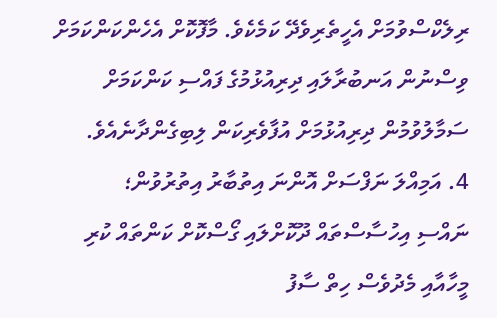ރިލެކްސްވުމަށް އެހީތެރިވެދޭ ކަމެކެވެ. މާފޮކޮށް އެހެންކަންކަމަށް ވިސްނުން އަނބުރާލައި ދިރިއުޅުމުގެ ފައްސި ކަންކަމަށް ސަމާލުވުމުން ދިރިއުޅުމަށް އުފާވެރިކަން ލިބިގެންދާނެއެވެ.
4. އަމިއްލަ ނަފްސަށް އޮންނަ އިތުބާރު އިތުރުވުން؛
ނައްސި އިހުސާސްތައް ދޫކޮށްލައި ގޯސްކޮށް ކަންތައް ކުރި މީހާއާއި މެދުވެސް ހިތް ސާފު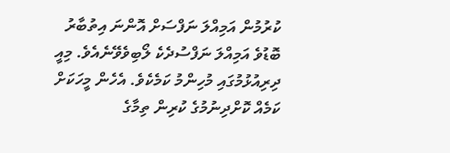ކުރުމުން އަމިއްލަ ނަފްސަށް އޮންނަ އިތުބާރު ބޮޑުވެ އަމިއްލަ ނަފްސުދެކެ ލޯބިވެވޭނެއެވެ. މިއީ ދިރިއުޅުމުގައި މުހިންމު ކަމެކެވެ. އެހެން މީހަކަށް ކަމެއް ކޮށްދިނުމުގެ ކުރިން ތިމާގެ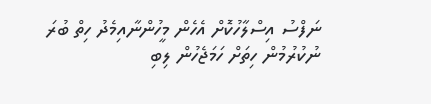ނަފްސު އިސްލާހުކޮށް އެހެން މީހުންނާއިމެދު ހިތް ބުރަ ނުކުރުމުން ހިތަށް ހަމަޖެހުން ލިބި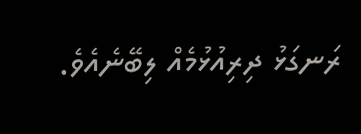ރަނގަޅު ދިރިއުޅުމެއް ލިބޭނެއެވެ.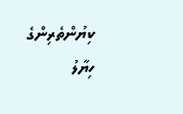ކިޔުންތެރިންގެ ހިޔާލު